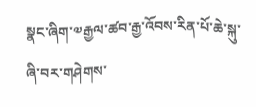སྣང་ཞིག་༧རྒྱལ་ཚབ་རྒྱ་འོབས་རིན་པོ་ཆེ་སྐུ་ཞི་བར་གཤེགས་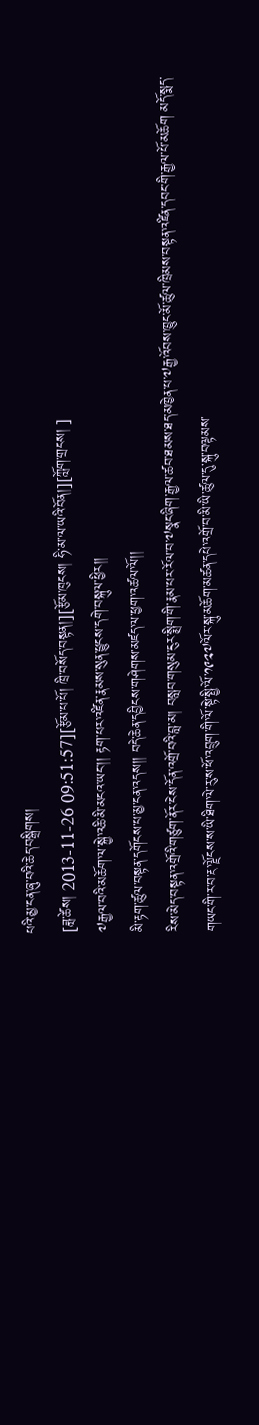པའི་མྱ་ངན་ཞུ་བའི་ཆེད་བསྒྲིགས།
[ཟླ་ཚེས། 2013-11-26 09:51:57][རྩོམ་པ་པོ། ཁྲི་བསོད་བསྟན།][རྩོམ་ཁུངས། ཧི་མ་ལ་ཡའི་བོན།][ཀློག་གྲངས། ]
༧རྒྱལ་བའི་མཆོག་ལ་སྐྱེ་འཆི་མི་མངའ་ཡང་།། རྟག་པར་འཛིན་རྣམས་སུན་ཕྱུངས་དགེ་བསྐུལ་ཕྱིར།།
མི་རྟག་ཚུལ་བསྟན་དགོངས་པ་མྱ་ངན་འདས།། བདེ་ཆེན་དབྱིངས་གཤེགས་མཛད་ལ་ཕྱག་འཚལ་ལོ།།
རིས་མེད་བསྟན་འགྲོའི་གཙུག་ནོར་ངེས་དོན་འགྲོ་བའི་བླ་མ། བསླབ་གསུམ་ངུར་སྨྲིག་གི་རྣམ་པར་རོལ་བ་༧སྣང་ཞིག་རྒྱལ་ཚབ་ཐམས་ཐད་མཁྱེན་པ་༧རྒྱ་འོབས་ཁྱུང་མོ་ཚུལ་ཁྲིམས་བསྟན་འཛིན་དབང་གི་རྒྱལ་པོ་མཆོག མདོ་སྨད་གཡང་གི་ར་བ་རྔ་ལྗོངས་ས་ཡི་ཐིག་ལེ་རུ་ས་ཕོ་འབྲུག་གི་ལོ་སྟེ་སྤྱི་ལོ་༡༩༢༧ལོར་སྐུ་མཆོག་མཚན་དཔེ་འགྲོ་བ་མི་ཡི་ཚུལ་དུ་སྐུ་བལྟམས་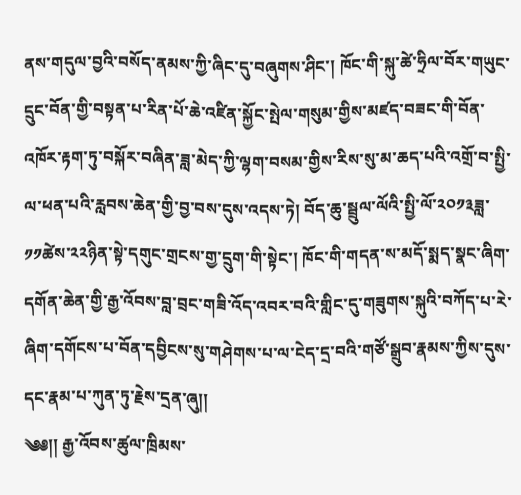ནས་གདུལ་བྱའི་བསོད་ནམས་ཀྱི་ཞིང་དུ་བཞུགས་ཤིང་། ཁོང་གི་སྐུ་ཚེ་ཧྲིལ་བོར་གཡུང་དྲུང་བོན་གྱི་བསྟན་པ་རིན་པོ་ཆེ་འཛིན་སྐྱོང་སྤེལ་གསུམ་གྱིས་མཛད་བཟང་གི་བོན་འཁོར་རྟག་ཏུ་བསྐོར་བཞིན་ཟླ་མེད་ཀྱི་ལྷག་བསམ་གྱིས་རིས་སུ་མ་ཆད་པའི་འགྲོ་བ་སྤྱི་ལ་ཕན་པའི་རླབས་ཆེན་གྱི་བྱ་བས་དུས་འདས་ཏེ། བོད་ཆུ་སྦྲུལ་ལོའི་སྤྱི་ལོ་༢༠༡༣ཟླ་༡༡ཚེས་༢༢ཉིན་སྟེ་དགུང་གྲངས་གྱ་དྲུག་གི་སྟེང་། ཁོང་གི་གདན་ས་མདོ་སྨད་སྣང་ཞིག་དགོན་ཆེན་གྱི་རྒྱ་འོབས་བླ་བྲང་གཟི་འོད་འབར་བའི་གླིང་དུ་གཟུགས་སྐུའི་བཀོད་པ་རེ་ཞིག་དགོངས་པ་བོན་དབྱིངས་སུ་གཤེགས་པ་ལ་ངེད་དྲ་བའི་གཙོ་སྒྲུབ་རྣམས་ཀྱིས་དུས་དང་རྣམ་པ་ཀུན་ཏུ་རྗེས་དྲན་ཞུ།།
༄༅།། རྒྱ་འོབས་ཚུལ་ཁྲིམས་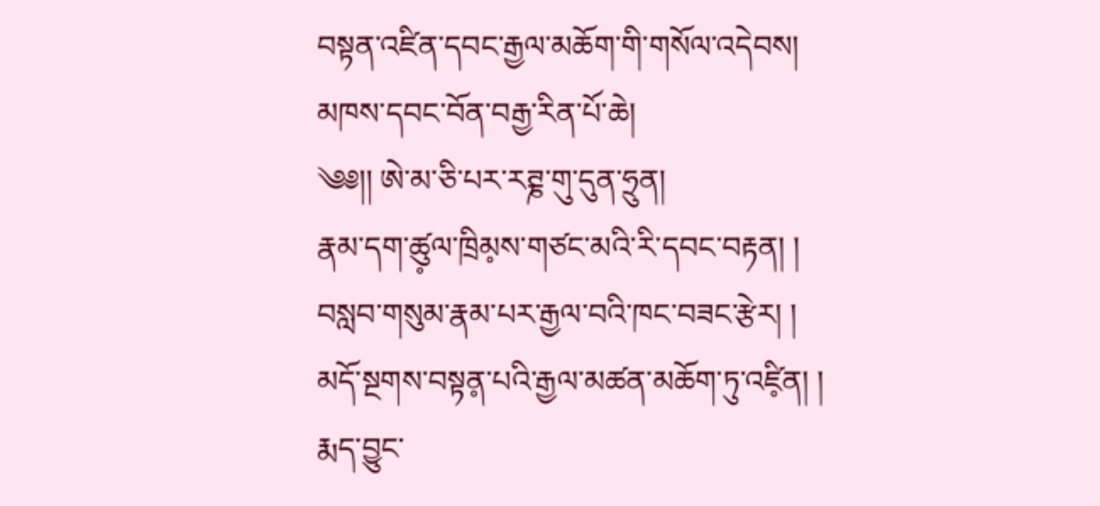བསྟན་འཛིན་དབང་རྒྱལ་མཆོག་གི་གསོལ་འདེབས།
མཁས་དབང་བོན་བརྒྱ་རིན་པོ་ཆེ།
༄༅།། ཨེ་མ་ཅི་པར་རཊྞ་གུ་དུན་ཧྲུན།
རྣམ་དག་ཚུ༷ལ་ཁྲིམ༷ས་གཙང་མའི་རི་དབང་བརྟན། །
བསླབ་གསུམ་རྣམ་པར་རྒྱལ་བའི་ཁང་བཟང་རྩེར། །
མདོ་སྔགས་བསྟན༷་པའི་རྒྱལ་མཚན་མཆོག་ཏུ་འཛི༷ན། །
རྨད་བྱུང་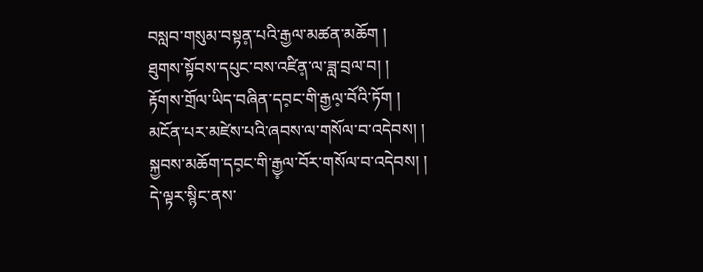བསླབ་གསུམ་བསྟན༷་པའི་རྒྱལ་མཚན་མཆོག །
ཐུགས་སྟོབས་དཔུང་བས་འཛིན༷་ལ་ཟླ་བྲལ་བ། །
རྟོགས་གྲོལ་ཡིད་བཞིན་དབ༷ང་གི་རྒྱལ༷་བོའི་ཏོག །
མངོན་པར་མཛེས་པའི་ཞབས་ལ་གསོལ་བ་འདེབས། །
སྐྱབས་མཆོག་དབ༷ང་གི་རྒྱ༷ལ་བོར་གསོལ་བ་འདེབས། །
དེ་ལྟར་སྙིང་ནས་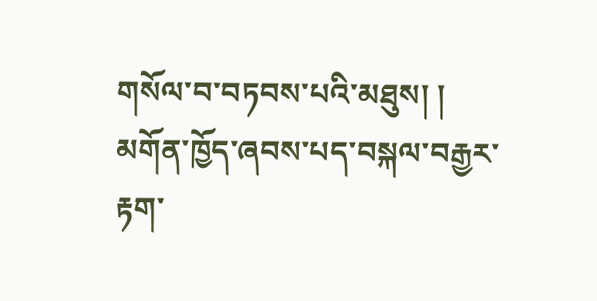གསོལ་བ་བཏབས་པའི་མཐུས། །
མགོན་ཁྱོད་ཞབས་པད་བསྐལ་བརྒྱར་རྟག་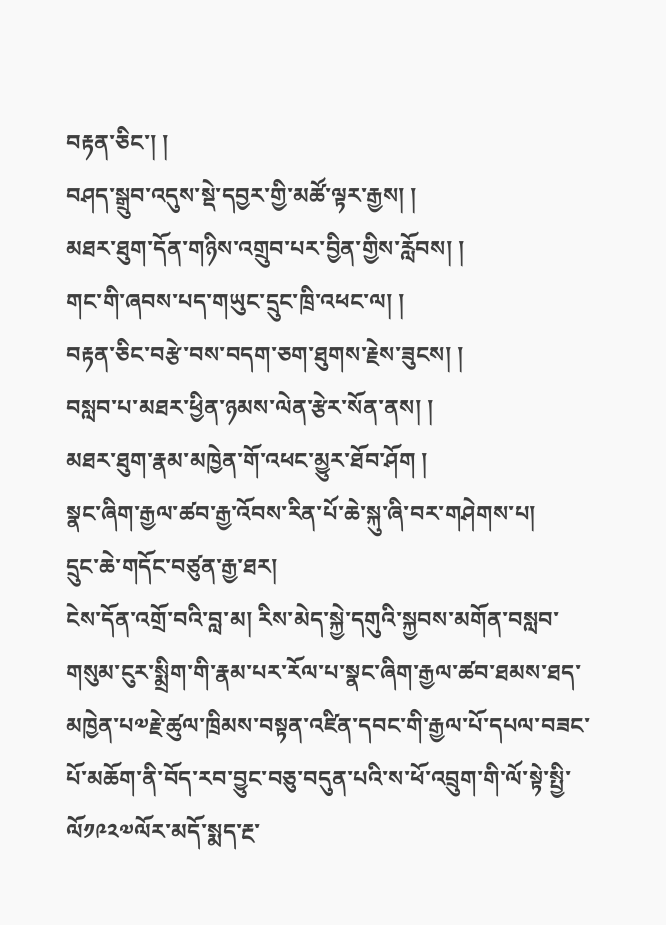བརྟན་ཅིང་། །
བཤད་སྒྲུབ་འདུས་སྡེ་དབྱར་གྱི་མཚོ་ལྟར་རྒྱས། །
མཐར་ཐུག་དོན་གཉིས་འགྲུབ་པར་བྱིན་གྱིས་རློབས། །
གང་གི་ཞབས་པད་གཡུང་དྲུང་ཁྲི་འཕང་ལ། །
བརྟན་ཅིང་བརྩེ་བས་བདག་ཅག་ཐུགས་རྗེས་ཟུངས། །
བསླབ་པ་མཐར་ཕྱིན་ཉམས་ལེན་རྩེར་སོན་ནས། །
མཐར་ཐུག་རྣམ་མཁྱེན་གོ་འཕང་མྱུར་ཐོབ་ཤོག །
སྣང་ཞིག་རྒྱལ་ཚབ་རྒྱ་འོབས་རིན་པོ་ཆེ་སྐུ་ཞི་བར་གཤེགས་པ།
དྲུང་ཆེ་གདོང་བཙུན་རྒྱ་ཐར།
ངེས་དོན་འགྲོ་བའི་བླ་མ། རིས་མེད་སྐྱེ་དགུའི་སྐྱབས་མགོན་བསླབ་གསུམ་ངུར་སྨྲིག་གི་རྣམ་པར་རོལ་པ་སྣང་ཞིག་རྒྱལ་ཚབ་ཐམས་ཐད་མཁྱེན་པ༧རྗེ་ཚུལ་ཁྲིམས་བསྟན་འཛིན་དབང་གི་རྒྱལ་པོ་དཔལ་བཟང་པོ་མཆོག་ནི་བོད་རབ་བྱུང་བཅུ་བདུན་པའི་ས་ཕོ་འབྲུག་གི་ལོ་སྟེ་སྤྱི་ལོ༡༩༢༧ལོར་མདོ་སྨད་རྔ་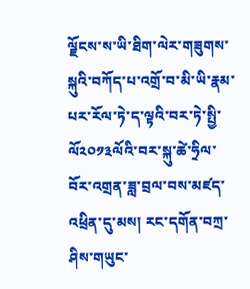ལྗོངས་ས་ཡི་ཐིག་ལེར་གཟུགས་སྐུའི་བཀོད་པ་འགྲོ་བ་མི་ཡི་རྣམ་པར་རོལ་ཏེ་ད་ལྟའི་བར་ཏེ་སྤྱི་ལོ༢༠༡༣ལོའི་བར་སྐུ་ཚེ་ཧྲིལ་བོར་འགྲན་ཟླ་བྲལ་བས་མཛད་འཕྲིན་དུ་མས། རང་དགོན་བཀྲ་ཤིས་གཡུང་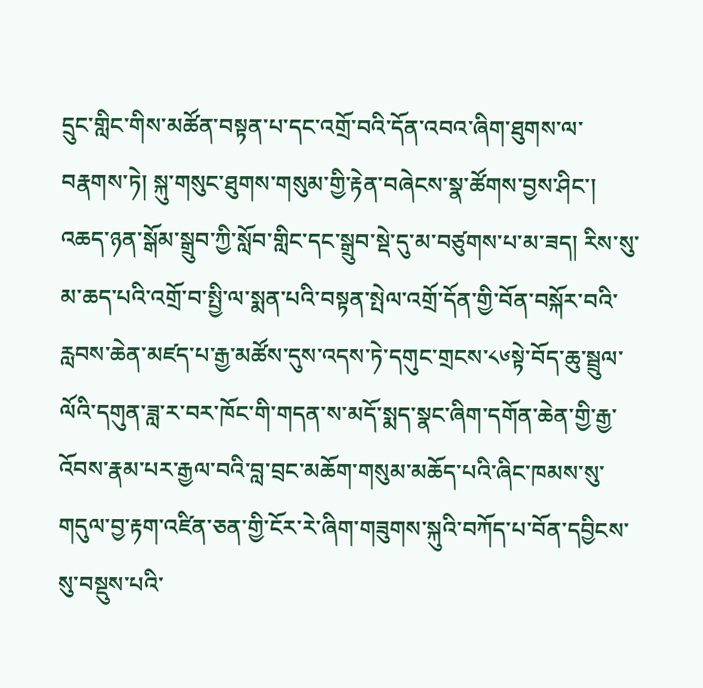དྲུང་གླིང་གིས་མཚོན་བསྟན་པ་དང་འགྲོ་བའི་དོན་འབའ་ཞིག་ཐུགས་ལ་བརྣགས་ཏེ། སྐུ་གསུང་ཐུགས་གསུམ་གྱི་རྟེན་བཞེངས་སྣ་ཚོགས་བྱས་ཤིང་། འཆད་ཉན་སྒོམ་སྒྲུབ་ཀྱི་སློབ་གླིང་དང་སྒྲུབ་སྡེ་དུ་མ་བཙུགས་པ་མ་ཟད། རིས་སུ་མ་ཆད་པའི་འགྲོ་བ་སྤྱི་ལ་སྨན་པའི་བསྟན་སྤེལ་འགྲོ་དོན་གྱི་བོན་བསྐོར་བའི་རླབས་ཆེན་མཛད་པ་རྒྱ་མཚོས་དུས་འདས་ཏེ་དགུང་གྲངས་༨༦སྟེ་བོད་ཆུ་སྦྲུལ་ལོའི་དགུན་ཟླ་ར་བར་ཁོང་གི་གདན་ས་མདོ་སྨད་སྣང་ཞིག་དགོན་ཆེན་གྱི་རྒྱ་འོབས་རྣམ་པར་རྒྱལ་བའི་བླ་བྲང་མཆོག་གསུམ་མཆོད་པའི་ཞིང་ཁམས་སུ་གདུལ་བྱ་རྟག་འཛིན་ཅན་གྱི་ངོར་རེ་ཞིག་གཟུགས་སྐུའི་བཀོད་པ་བོན་དབྱིངས་སུ་བསྡུས་པའི་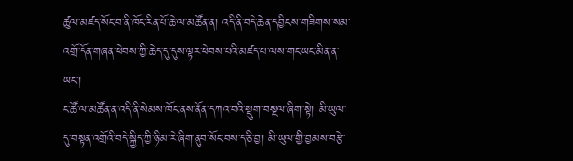ཚུལ་མཛད་སོང་བ་ནི་ཁོང་རིན་པོ་ཆེ་ལ་མཚོན་ན། འདི་ནི་བདེ་ཆེན་དབྱིངས་གཟིགས་སམ་འགྲོ་དོན་གཞན་ཕེབས་ཀྱི་ཆེད་དུ་དུས་ལྟར་ཕེབས་པའི་མཛད་པ་ལས་གང་ཡང་མིན་ན་ཡང་།
ང་ཚོ་ལ་མཚོན་ན་འདི་ནི་སེམས་ཁོང་ནས་ནོན་དཀའ་བའི་སྡུག་བསྔལ་ཞིག་སྟེ། མི་ཡུལ་དུ་བསྟན་འགྲོའི་བདེ་སྐྱིད་ཀྱི་ཉི་མ་རེ་ཞིག་ནུབ་སོང་བས་ད་ཅི་བྱ། མི་ཡུལ་གྱི་བྱམས་བརྩེ་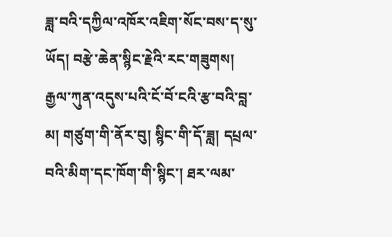ཟླ་བའི་དཀྱིལ་འཁོར་འཇིག་སོང་བས་ད་སུ་ཡོད། བརྩེ་ཆེན་སྙིང་རྗེའི་རང་གཟུགས། རྒྱལ་ཀུན་འདུས་པའི་ངོ་བོ་ངའི་རྩ་བའི་བླ་མ། གཙུག་གི་ནོར་བུ། སྙིང་གི་དོ་ཟླ། དཔྲལ་བའི་མིག་དང་ཁོག་གི་སྙིང་། ཐར་ལམ་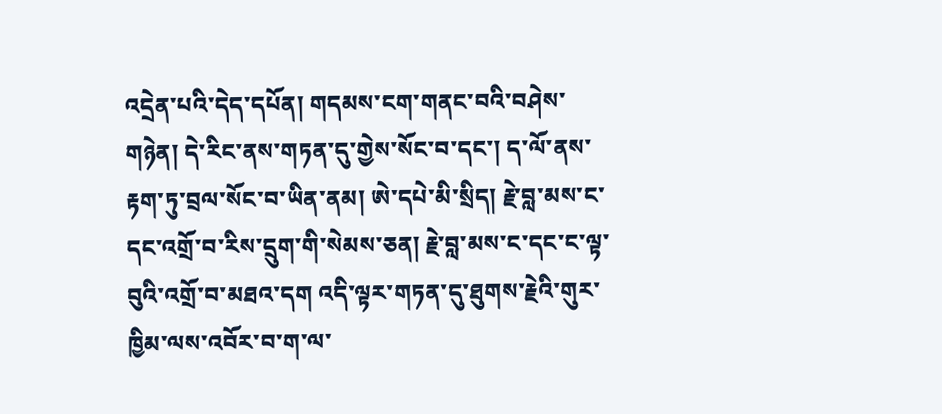འདྲེན་པའི་དེད་དཔོན། གདམས་ངག་གནང་བའི་བཤེས་གཉེན། དེ་རིང་ནས་གཏན་དུ་གྱེས་སོང་བ་དང་། ད་ལོ་ནས་རྟག་ཏུ་བྲལ་སོང་བ་ཡིན་ནམ། ཨེ་དཔེ་མི་སྲིད། རྗེ་བླ་མས་ང་དང་འགྲོ་བ་རིས་དྲུག་གི་སེམས་ཅན། རྗེ་བླ་མས་ང་དང་ང་ལྟ་བུའི་འགྲོ་བ་མཐའ་དག འདི་ལྟར་གཏན་དུ་ཐུགས་རྗེའི་གུར་ཁྱིམ་ལས་འབོར་བ་ག་ལ་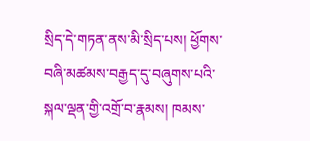སྲིད་དེ་གཏན་ནས་མི་སྲིད་པས། ཕྱོགས་བཞི་མཚམས་བརྒྱད་དུ་བཞུགས་པའི་སྐལ་ལྡན་གྱི་འགྲོ་བ་རྣམས། ཁམས་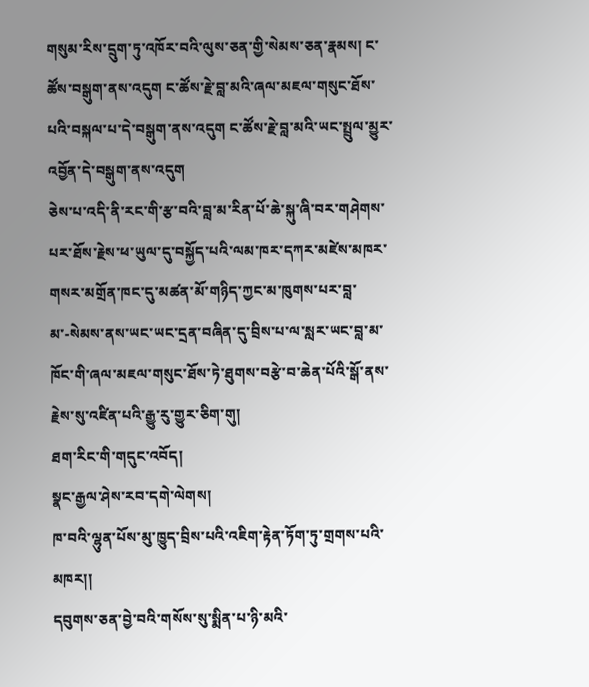གསུམ་རིས་དྲུག་ཏུ་འཁོར་བའི་ལུས་ཅན་གྱི་སེམས་ཅན་རྣམས། ང་ཚོས་བསྒུག་ནས་འདུག ང་ཚོས་རྗེ་བླ་མའི་ཞལ་མཇལ་གསུང་ཐོས་པའི་བསྐལ་པ་དེ་བསྒུག་ནས་འདུག ང་ཚོས་རྗེ་བླ་མའི་ཡང་སྤྲུལ་མྱུར་འབྱོན་དེ་བསྒུག་ནས་འདུག
ཅེས་པ་འདི་ནི་རང་གི་རྩ་བའི་བླ་མ་རིན་པོ་ཆེ་སྐུ་ཞི་བར་གཤེགས་པར་ཐོས་རྗེས་ཕ་ཡུལ་དུ་བསྐྱོད་པའི་ལམ་ཁར་དཀར་མཛེས་མཁར་གསར་མགྲོན་ཁང་དུ་མཚན་མོ་གཉིད་ཀྱང་མ་ཁུགས་པར་བླ་མ་-སེམས་ནས་ཡང་ཡང་དྲན་བཞིན་དུ་བྲིས་པ་ལ་སླར་ཡང་བླ་མ་ཁོང་གི་ཞལ་མཇལ་གསུང་ཐོས་ཏེ་ཐུགས་བརྩེ་བ་ཆེན་པོའི་སྒོ་ནས་རྗེས་སུ་འཛིན་པའི་རྒྱུ་རུ་གྱུར་ཅིག་གུ།
ཐག་རིང་གི་གདུང་འབོད།
སྣང་རྒྱལ་ཤེས་རབ་དགེ་ལེགས།
ཁ་བའི་ལྷུན་པོས་མུ་ཁྱུད་བྲིས་པའི་འཇིག་རྟེན་ཏོག་ཏུ་གྲགས་པའི་མཁར།།
དབུགས་ཅན་བྱེ་བའི་གསོས་སུ་སྨིན་པ་ཉི་མའི་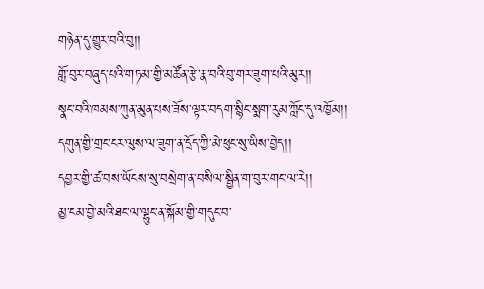གཉེན་དུ་གྱུར་བའི་བུ།།
གློ་བུར་བཞུད་པའི་གཏམ་གྱི་མཚོན་རྩེ་རྣ་བའི་བུ་གར་ཟུག་པའི་མུར།།
སྣང་བའི་ཁམས་ཀུན་མུན་པས་ཟོས་ལྟར་བདག་སྙིང་སྨག་རུམ་ཀློང་དུ་འཁྱོམ།།
དགུན་གྱི་གྲང་ངར་ལུས་ལ་ཟུག་ན་དྲོད་ཀྱི་མེ་ཕུང་སུ་ཡིས་བྱེད།།
དབྱར་གྱི་ཚ་བས་ཡོངས་སུ་བསྲེག་ན་བསིལ་སྦྱིན་ག་བུར་གང་ལ་རེ།།
མྱ་ངམ་བྱེ་མའི་ཐང་ལ་ལྷུང་ན་སྐོམ་གྱི་གདུང་བ་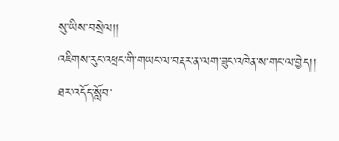སུ་ཡིས་བསྲེལ།།
འཇིགས་རུང་འཕྲང་གི་གཡང་ལ་བརྡར་ན་ལག་ཟུང་འཁེན་ས་གང་ལ་བྱེད།།
ཐར་འདོད་སློབ་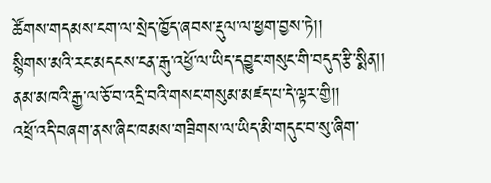ཚོགས་གདམས་ངག་ལ་སྲེད་ཁྱོད་ཞབས་རྡུལ་ལ་ཕྱག་བྱས་ཏེ།།
སྙིགས་མའི་རང་མདངས་ངན་རྒུ་འཕྱོ་ལ་ཡིད་དབྱུང་གསུང་གི་བདུད་རྩི་སྨིན།།
ནམ་མཁའི་རྒྱ་ལ་ཅོ་བ་འདྲི་བའི་གསང་གསུམ་མཛད་པ་དེ་ལྟར་གྱི།།
འཕྲོ་འདི་བཞག་ནས་ཞིང་ཁམས་གཟིགས་ལ་ཡིད་མི་གདུང་བ་སུ་ཞིག་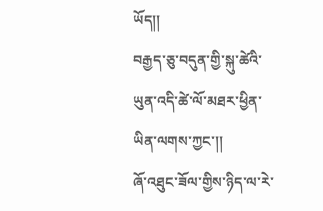ཡོད།།
བརྒྱད་ཅུ་བདུན་གྱི་སྐུ་ཚེའི་ཡུན་འདི་ཚེ་ལོ་མཐར་ཕྱིན་ཡིན་ལགས་ཀྱང་།།
ཞོ་འཐུང་ཟོལ་གྱིས་ཉིད་ལ་རེ་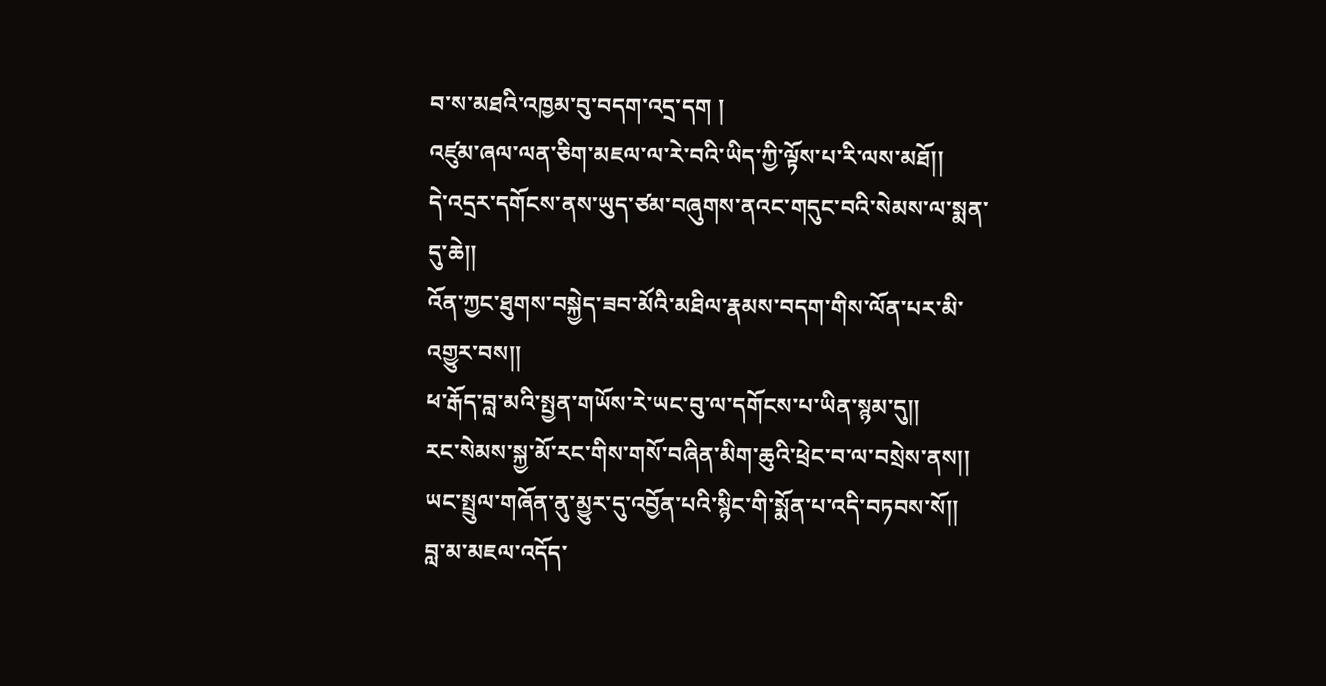བ་ས་མཐའི་འཁྱམ་བུ་བདག་འདྲ་དག །
འཛུམ་ཞལ་ལན་ཅིག་མཇལ་ལ་རེ་བའི་ཡིད་ཀྱི་ལྟོས་པ་རི་ལས་མཐོ།།
དེ་འདྲར་དགོངས་ནས་ཡུད་ཙམ་བཞུགས་ནའང་གདུང་བའི་སེམས་ལ་སྨན་དུ་ཆེ།།
འོན་ཀྱང་ཐུགས་བསྐྱེད་ཟབ་མོའི་མཐིལ་རྣམས་བདག་གིས་ལོན་པར་མི་འགྱུར་བས།།
ཕ་རྒོད་བླ་མའི་སྤྱན་གཡོས་རེ་ཡང་བུ་ལ་དགོངས་པ་ཡིན་སྙམ་དུ།།
རང་སེམས་སྐྱ་མོ་རང་གིས་གསོ་བཞིན་མིག་ཆུའི་ཕྲེང་བ་ལ་བསྲེས་ནས།།
ཡང་སྤྲུལ་གཞོན་ནུ་མྱུར་དུ་འབྱོན་པའི་སྙིང་གི་སྨོན་པ་འདི་བཏབས་སོ།།
བླ་མ་མཇལ་འདོད་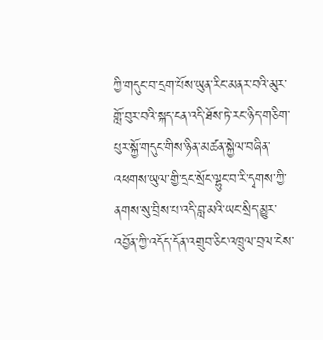ཀྱི་གདུང་བ་དྲག་པོས་ཡུན་རིང་མནར་བའི་མུར་གློ་བུར་བའི་སྐད་ངན་འདི་ཐོས་ཏེ་རང་ཉིད་གཅིག་པུར་སྐྱོ་གདུང་གིས་ཉིན་མཚན་སྐྱེལ་བཞིན་འཕགས་ཡུལ་གྱི་དྲང་སྲོང་ལྷུང་བ་རི་དྭགས་ཀྱི་ནགས་སུ་བྲིས་པ་འདི་བླ་མའི་ཡང་སྲིད་མྱུར་འབྱོན་ཀྱི་འདོད་དོན་འགྲུབ་ཅིང་འཁྲུལ་བྲལ་ངེས་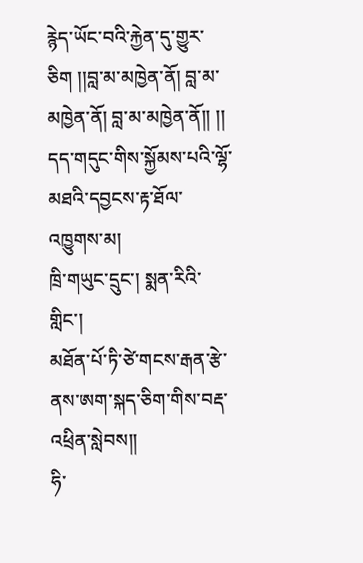རྙེད་ཡོང་བའི་རྐྱེན་དུ་གྱུར་ཅིག །།བླ་མ་མཁྱེན་ནོ། བླ་མ་མཁྱེན་ནོ། བླ་མ་མཁྱེན་ནོ།། །།
དད་གདུང་གིས་སྐྱོམས་པའི་ལྷོ་མཐའི་དབྱངས་རྟ་ཐོལ་འཁྱུགས་མ།
ཁྲི་གཡུང་དྲུང་། སྨན་རིའི་གླིང་།
མཐོན་པོ་ཏི་ཙེ་གངས་རྒན་རྩེ་ནས་ཨག་སྐད་ཅིག་གིས་བརྡ་འཕྲིན་སླེབས།།
ཧི་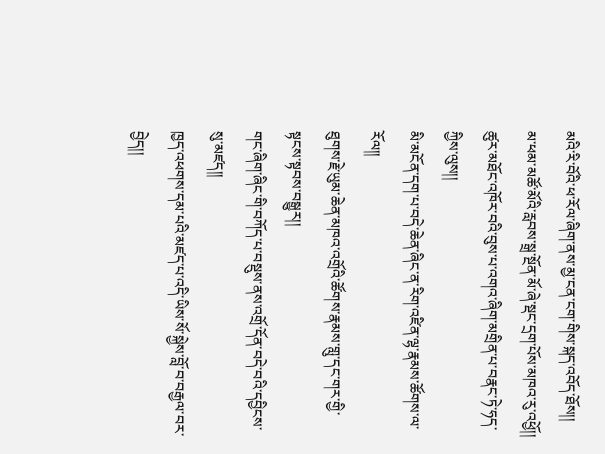མའི་རི་བོའི་ཕ་རོལ་ཞིག་ནས་མྱ་ངན་ངག་གིས་སྐད་འབོད་ཐོས།།
མ་ཕམ་མཚོ་མོའི་རླབས་སྒྲ་སྔོན་མོ་ཞེ་སྡང་དྲག་པོས་མཁའ་རུ་འཕྱོ།།
ཚུར་མཐོང་འཁོར་བའི་བུས་པ་འགའ་ཞིག་མགྲིན་པ་བརྣང་ཏེ་ཧད་ཀྱིས་ལུས།།
མི་མངོན་དག་པ་བདེ་ཆེན་ཞིང་ན་རིག་འཛིན་ལྷ་རྣམས་ཚོགས་ལ་རོལ།།
ཐུགས་རྗེ་ཡུམ་ཆེན་མཁའ་འགྲོའི་ཚོགས་རྣམས་གླུ་དང་གར་གྱི་སྟངས་སྟབས་བསྒྱུར།།
གང་ཞིག་ཞིང་གི་བཀོད་པ་བསྡུས་ནས་འགྲོ་དོན་བདེ་བའི་དབྱིངས་སུ་མཛད།།
ཁྱད་འཕགས་དམ་པའི་མཛད་པ་འདི་ཡིས་སོ་སྐྱེས་བློ་བ་བརྒྱལ་བར་བྱེད།།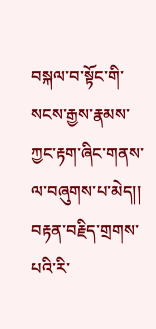བསྐལ་བ་སྟོང་གི་སངས་རྒྱས་རྣམས་ཀྱང་རྟག་ཞིང་གནས་ལ་བཞུགས་པ་མེད།།
བརྟན་བརྗིད་གྲགས་པའི་རི་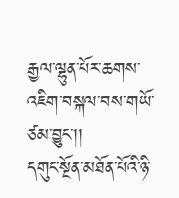རྒྱལ་ལྷུན་པོར་ཆགས་འཇིག་བསྐལ་བས་གཡོ་ཙམ་བྱུང་།།
དགུང་སྔོན་མཐོན་པོའི་ཉི་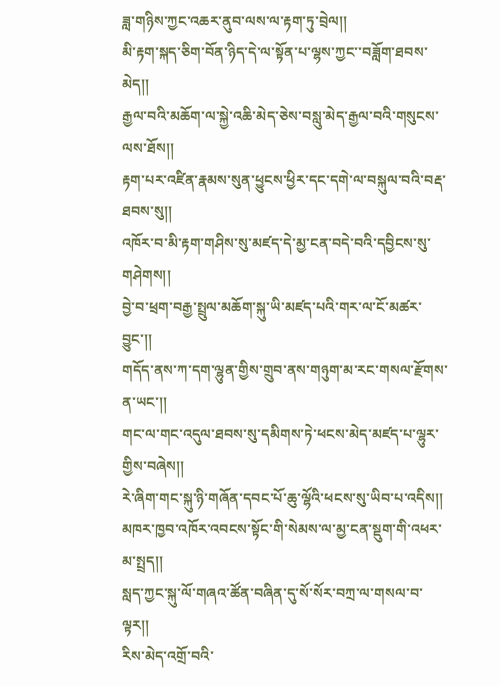ཟླ་གཉིས་ཀྱང་འཆར་ནུབ་ལས་ལ་རྟག་ཏུ་བྲེལ།།
མི་རྟག་སྐད་ཅིག་བོན་ཉིད་དེ་ལ་སྟོན་པ་ལྷས་ཀྱང་་བཟློག་ཐབས་མེད།།
རྒྱལ་བའི་མཆོག་ལ་སྐྱེ་འཆི་མེད་ཅེས་བསླུ་མེད་རྒྱལ་བའི་གསུངས་ལས་ཐོས།།
རྟག་པར་འཛིན་རྣམས་སུན་ཕྱུངས་ཕྱིར་དང་དགེ་ལ་བསྐུལ་བའི་བརྡ་ཐབས་སུ།།
འཁོར་བ་མི་རྟག་གཤིས་སུ་མཛད་དེ་མྱ་ངན་བདེ་བའི་དབྱིངས་སུ་གཤེགས།།
བྱེ་བ་ཕྲག་བརྒྱ་སྤྲུལ་མཆོག་སྐུ་ཡི་མཛད་པའི་གར་ལ་ངོ་མཚར་བྱུང་།།
གདོད་ནས་ཀ་དག་ལྷུན་གྱིས་གྲུབ་ནས་གཉུག་མ་རང་གསལ་རྫོགས་ན་ཡང་།།
གང་ལ་གང་འདུལ་ཐབས་སུ་དམིགས་ཏེ་ཕངས་མེད་མཛད་པ་ལྷུར་གྱིས་བཞེས།།
རེ་ཞིག་གང་སྐུ་ཉི་གཞོན་དབང་པོ་ཆུ་ལྷོའི་ཕངས་སུ་ཡིབ་པ་འདིས།།
མཁར་ཁྱབ་འཁོར་འབངས་སྟོང་གི་སེམས་ལ་མྱ་ངན་སྡུག་གི་འཕར་མ་སྤྲད།།
སླད་ཀྱང་སྐུ་ལོ་གཞའ་ཚོན་བཞིན་དུ་སོ་སོར་བཀྲ་ལ་གསལ་བ་ལྟར།།
རིས་མེད་འགྲོ་བའི་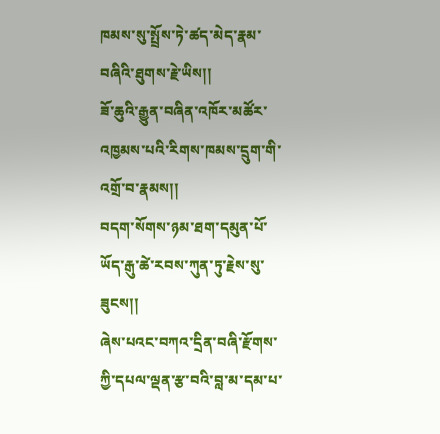ཁམས་སུ་སྤྲོས་ཏེ་ཚད་མེད་རྣམ་བཞིའི་ཐུགས་རྗེ་ཡིས།།
ཟོ་ཆུའི་རྒྱུན་བཞིན་འཁོར་མཚོར་འཁྱམས་པའི་རིགས་ཁམས་དྲུག་གི་འགྲོ་བ་རྣམས།།
བདག་སོགས་ཉམ་ཐག་དམུན་པོ་ཡོད་རྒུ་ཚེ་རབས་ཀུན་ཏུ་རྗེས་སུ་ཟུངས།།
ཞེས་པའང་བཀའ་དྲིན་བཞི་རྫོགས་ཀྱི་དཔལ་ལྡན་རྩ་བའི་བླ་མ་དམ་པ་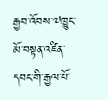རྒྱབ་འོབས་༧ཁྱུང་མོ་བསྟན་འཛིན་དབང་གི་རྒྱལ་པོ་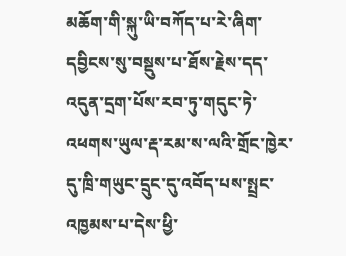མཆོག་གི་སྐུ་ཡི་བཀོད་པ་རེ་ཞིག་དབྱིངས་སུ་བསྡུས་པ་ཐོས་རྗེས་དད་འདུན་དྲག་པོས་རབ་ཏུ་གདུང་ཏེ་འཕགས་ཡུལ་རྡ་རམ་ས་ལའི་གྲོང་ཁྱེར་དུ་ཁྲི་གཡུང་དྲུང་དུ་འབོད་པས་སྤྲང་འཁྱམས་པ་དེས་ཕྱི་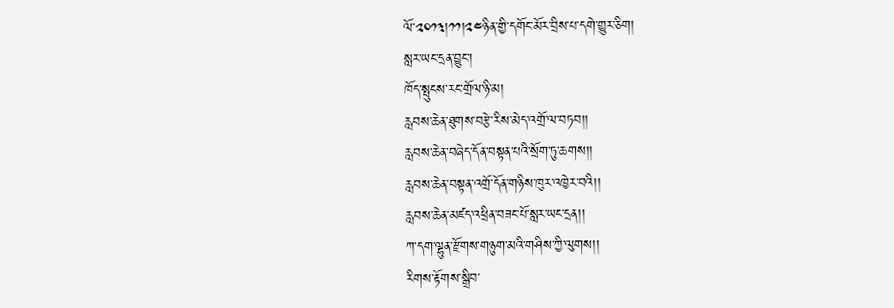ལོ་༢༠༡༣།༡༡།༢༤ཉིན་གྱི་དགོང་མོར་བྲིས་པ་དགེ་གྱུར་ཅིག།
སླར་ཡང་དྲན་བྱུང་།
ཁོད་སྤུངས་རང་གྲོལ་ཉི་མ།
རླབས་ཆེན་ཐུགས་བརྩེ་རིས་མེད་འགྲོ་ལ་བཏབ།།
རླབས་ཆེན་བཞེད་དོན་བསྟན་པའི་སྲོག་ཏུ་ཆགས།།
རླབས་ཆེན་བསྟན་འགྲོ་དོན་གཉིས་ཁུར་འཁྱེར་བའི།།
རླབས་ཆེན་མཛད་འཕྲིན་བཟང་པོ་སླར་ཡང་དྲན།།
ཀ་དག་ལྷུན་རྫོགས་གཉུག་མའི་གཤིས་ཀྱི་ལུགས།།
རིགས་རྟོགས་སྒྲིབ་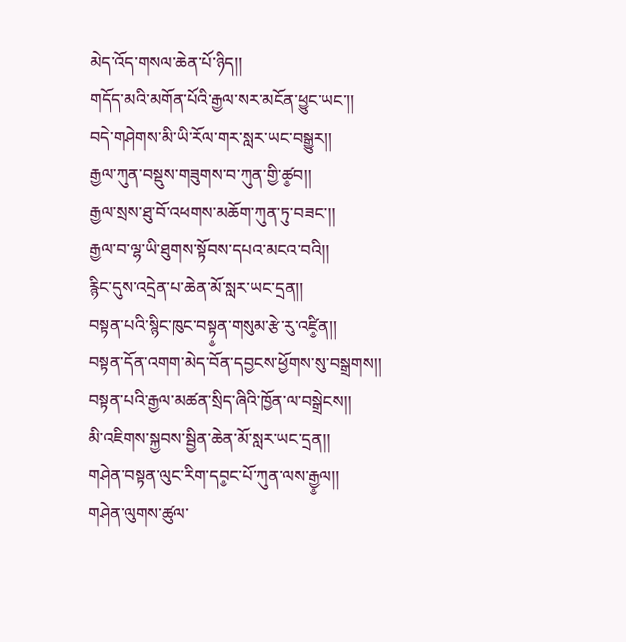མེད་འོད་གསལ་ཆེན་པོ་ཉིད།།
གདོད་མའི་མགོན་པོའི་རྒྱལ་སར་མངོན་ཕྱུང་ཡང་།།
བདེ་གཤེགས་མི་ཡི་རོལ་གར་སླར་ཡང་བསྒྱུར།།
རྒྱལ་ཀུན་བསྡུས་གཟུགས་བ་ཀུན་གྱི་ཚ༵བ།།
རྒྱལ་སྲས་ཐུ་བོ་འཕགས་མཆོག་ཀུན་ཏུ་བཟང་།།
རྒྱལ་བ་ལྷ་ཡི་ཐུགས་སྟོབས་དཔའ་མངའ་བའི།།
རྙིང་དུས་འདྲེན་པ་ཆེན་མོ་སླར་ཡང་དྲན།།
བསྟན་པའི་སྙིང་ཁུང་བསྟ༵ན་གསུམ་རྩེ་རུ་འཛི༵ན།།
བསྟན་དོན་འགག་མེད་བོན་དབྱངས་ཕྱོགས་སུ་བསྒྲགས།།
བསྟན་པའི་རྒྱལ་མཚན་སྲིད་ཞིའི་ཁྱོན་ལ་བསྒྲེངས།།
མི་འཇིགས་སྐྱབས་སྦྱིན་ཆེན་མོ་སླར་ཡང་དྲན།།
གཤེན་བསྟན་ལུང་རིག་དབ༵ང་པོ་ཀུན་ལས་རྒྱ༵ལ།།
གཤེན་ལུགས་ཚུལ་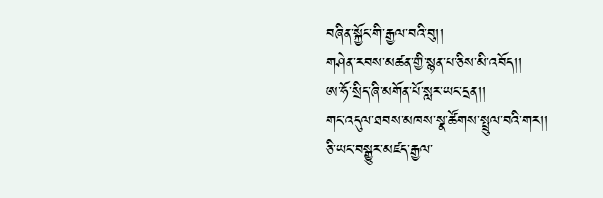བཞིན་སྐྱོང་གི་རྒྱལ་བའི་བུ།།
གཤེན་རབས་མཚན་གྱི་སྙན་པ་ཅིས་མི་འབོད།།
ཨ་ཧོ་སྲིད་ཞི་མགོན་པོ་སླར་ཡང་དྲན།།
གང་འདུལ་ཐབས་མཁས་སྣ་ཚོགས་སྤྲུལ་བའི་གར།།
ཅི་ཡང་བསྒྱུར་མཛད་རྒྱལ་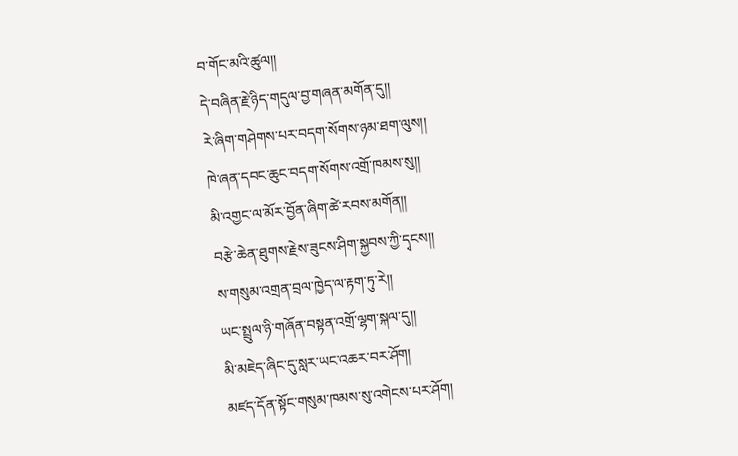བ་གོང་མའི་ཚུལ།།
དེ་བཞིན་རྗེ་ཉིད་གདུལ་བྱ་གཞན་མགོན་དུ།།
རེ་ཞིག་གཤེགས་པར་བདག་སོགས་ཉམ་ཐག་ལུས།།
ཁེ་ཞན་དབང་ཆུང་བདག་སོགས་འགྲོ་ཁམས་སུ།།
མི་འགྱང་ལ་མོར་བྱོན་ཞིག་ཚེ་རབས་མགོན།།
བརྩེ་ཆེན་ཐུགས་རྗེས་ཟུངས་ཤིག་སྐྱབས་ཀྱི་དྭངས།།
ས་གསུམ་འགྲན་བྲལ་ཁྱེད་ལ་རྟག་ཏུ་རེ།།
ཡང་སྤྲུལ་ཉི་གཞོན་བསྟན་འགྲོ་ལྷག་སྐལ་དུ།།
མི་མཇེད་ཞིང་དུ་སླར་ཡང་འཆར་བར་ཤོག།
མཛད་དོན་སྟོང་གསུམ་ཁམས་སུ་འགེངས་པར་ཤོག།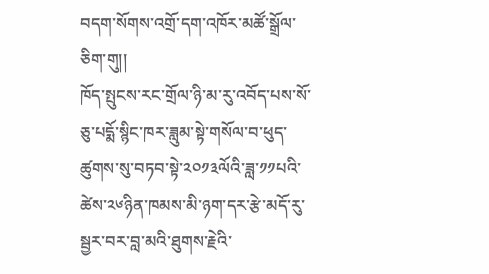བདག་སོགས་འགྲོ་དག་འཁོར་མཚོ་སྒྲོལ་ཅིག་གུ།།
ཁོད་སྤུངས་རང་གྲོལ་ཉི་མ་རུ་འབོད་པས་སོ་ཅུ་པདྨོ་སྙིང་ཁར་ཟླུམ་སྟེ་གསོལ་བ་ཕུད་ཚུགས་སུ་བཏབ་སྟེ་༢༠༡༣ལོའི་ཟླ་༡༡པའི་ཚེས་༢༦ཉིན་ཁམས་མི་ཉག་དར་རྩེ་མདོ་རུ་སྦྱར་བར་བླ་མའི་ཐུགས་རྗེའི་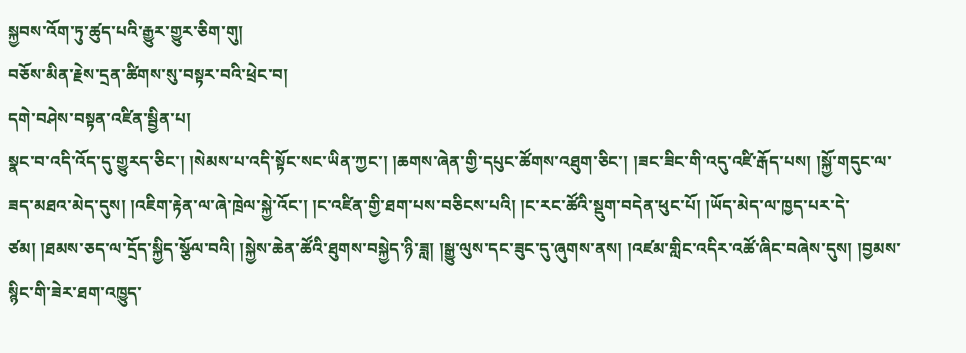སྐྱབས་འོག་ཏུ་ཚུད་པའི་རྒྱུར་གྱུར་ཅིག་གུ།
བཅོས་མིན་རྗེས་དྲན་ཚིགས་སུ་བསྟར་བའི་ཕྲེང་བ།
དགེ་བཤེས་བསྟན་འཛིན་སྦྱིན་པ།
སྣང་བ་འདི་འོད་དུ་གྱུརད་ཅིང་། །སེམས་པ་འདི་སྟོང་སང་ཡིན་ཀྱང་། །ཆགས་ཞེན་གྱི་དཔུང་ཚོགས་འཐུག་ཅིང་། །ཟང་ཟིང་གི་འདུ་འཛི་རྒོད་པས། །སྐྱོ་གདུང་ལ་ཟད་མཐའ་མེད་དུས། །འཇིག་རྟེན་ལ་ཞེ་ཁྲེལ་སྐྱེ་འོང་། །ང་འཛིན་གྱི་ཐག་པས་བཅིངས་པའི། །ང་རང་ཚོའི་སྡུག་བདེན་ཕུང་པོ། །ཡོད་མེད་ལ་ཁྱད་པར་དེ་ཙམ། །ཐམས་ཅད་ལ་དྲོད་སྐྱིད་སྩོལ་བའི། །སྐྱེས་ཆེན་ཚོའི་ཐུགས་བསྐྱེད་ཉི་ཟླ། །སྒྱུ་ལུས་དང་ཟུང་དུ་ཞུགས་ནས། །འཛམ་གླིང་འདིར་འཚོ་ཞིང་བཞེས་དུས། །བྱམས་སྙིང་གི་ཟེར་ཐག་འཁྱུད་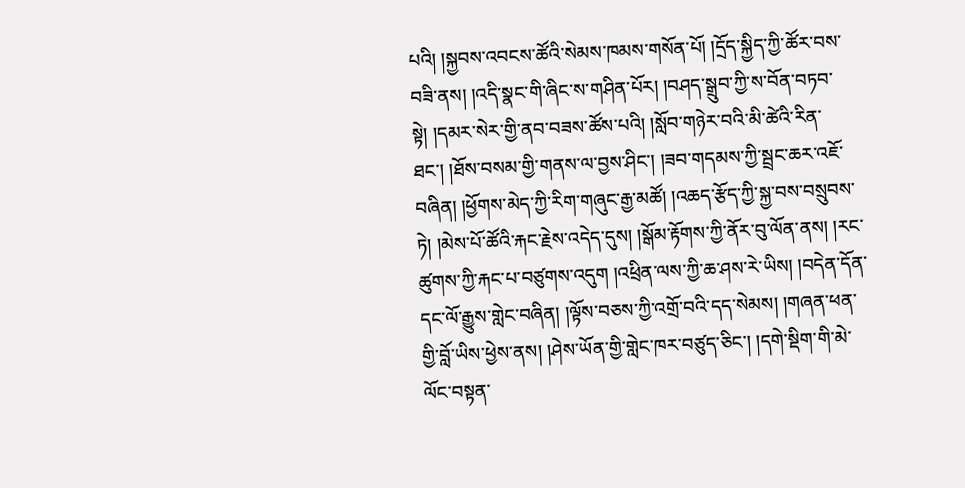པའི། །སྐྱབས་འབངས་ཚོའི་སེམས་ཁམས་གསོན་པོ། །དྲོད་སྐྱིད་ཀྱི་ཚོར་བས་བཟི་ནས། །འདི་སྣང་གི་ཞིང་ས་གཤིན་པོར། །བཤད་སྒྲུབ་ཀྱི་ས་བོན་བཏབ་སྟེ། །དམར་སེར་གྱི་ནབ་བཟས་ཚོས་པའི། །སློབ་གཉེར་བའི་མི་ཚེའི་རིན་ཐང་། །ཐོས་བསམ་གྱི་གནས་ལ་བྱས་ཤིང་། །ཟབ་གདམས་ཀྱི་སྦྲང་ཆར་འཇོ་བཞིན། །ཕྱོགས་མེད་ཀྱི་རིག་གཞུང་རྒྱ་མཚོ། །འཆད་རྩོད་ཀྱི་སྐྱ་བས་བསྲུབས་ཏེ། །མེས་པོ་ཚོའི་རྐང་རྗེས་འདེད་དུས། །སྒོམ་རྟོགས་ཀྱི་ནོར་བུ་ལོན་ནས། །རང་ཚུགས་ཀྱི་རྐང་པ་བཙུགས་འདུག །འཕྲིན་ལས་ཀྱི་ཆ་ཤས་རེ་ཡིས། །བདེན་དོན་དང་ལོ་རྒྱུས་གླེང་བཞིན། །ལྟོས་བཅས་ཀྱི་འགྲོ་བའི་དད་སེམས། །གཞན་ཕན་གྱི་བློ་ཡིས་ཕྱེས་ནས། །ཤེས་ཡོན་གྱི་གླེང་ཁར་བཙུད་ཅིང་། །དགེ་སྡིག་གི་མེ་ལོང་བསྟན་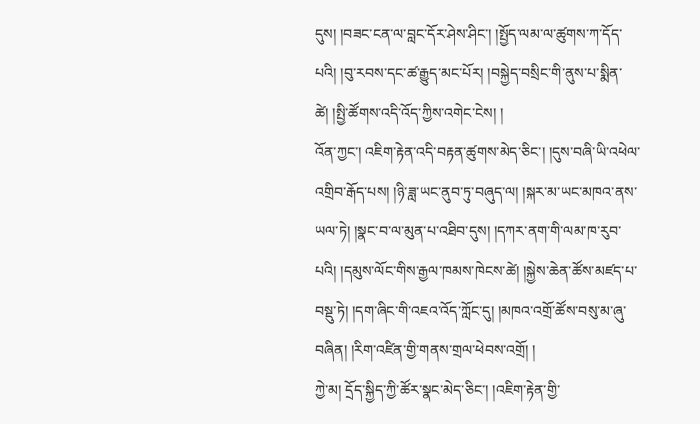དུས། །བཟང་ངན་ལ་བླང་དོར་ཤེས་ཤིང་། །སྤྱོད་ལམ་ལ་ཚུགས་ཀ་དོད་པའི། །བུ་རབས་དང་ཚ་རྒྱུད་མང་པོར། །བསྐྱེད་བསྲིང་གི་ནུས་པ་སྨིན་ཚེ། །སྤྱི་ཚོགས་འདི་འོད་ཀྱིས་འགེང་ངེས། །
འོན་ཀྱང་། འཇིག་རྟེན་འདི་བརྟན་ཚུགས་མེད་ཅིང་། །དུས་བཞི་ཡི་འཕེལ་འགྲིབ་རྒོད་པས། །ཉི་ཟླ་ཡང་ནུབ་ཏུ་བཞུད་ལ། །སྐར་མ་ཡང་མཁའ་ནས་ཡལ་ཏེ། །སྣང་བ་ལ་མུན་པ་འཐིབ་དུས། །དཀར་ནག་གི་ལམ་ཁ་རུབ་པའི། །དམུས་ལོང་གིས་རྒྱལ་ཁམས་ཁེངས་ཚེ། །སྐྱེས་ཆེན་ཚོས་མཛད་པ་བསྡུ་ཏེ། །དག་ཞིང་གི་འཇའ་འོད་ཀློང་དུ། །མཁའ་འགྲོ་ཚོས་བསུ་མ་ཞུ་བཞིན། །རིག་འཛིན་གྱི་གནས་གྲལ་ཕེབས་འགྲོ། །
ཀྱེ་མ། དྲོད་སྐྱིད་ཀྱི་ཚོར་སྣང་མེད་ཅིང་། །འཇིག་རྟེན་གྱི་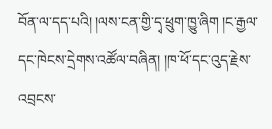བོན་ལ་དད་པའི། །ལས་ངན་གྱི་དྭ་ཕྲུག་ཁྱུ་ཞིག །ང་རྒྱལ་དང་ཁེངས་དྲེགས་འཚོལ་བཞིན། །ཁ་ཕོ་དང་འུད་རྗེས་འབྲངས་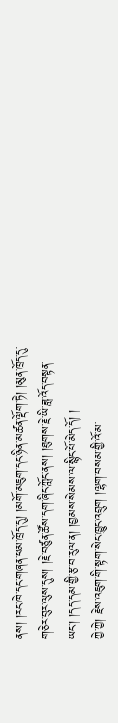ནས། །རང་ཁེ་དང་གཞན་ཕམ་ཁྲོད་དུ། །མགོ་མཇུག་དང་ཉིན་མཚན་ལྡོག་ཏེ། །མུན་ཁྲོད་དུ་གཅེར་བུར་ལུས་དུས། །རྗེ་བཙུན་ཚོས་དག་ཞིང་ཀློང་ནས། །ཐུགས་རྗེ་ཡི་ཟླ་འོད་བསྟན་ཡང་། །དད་དམ་གྱི་རྩ་བ་རུལ་ན། །བྱམས་སེམས་ལ་སྙིང་པོ་མེད་དོ། །
ཀྱེ་ཀྱེ། རྗེས་འཇུག་གི་སྟག་སེང་ཁྱུང་འབྲུག །ལྷག་བསམ་གྱི་འོ་མ་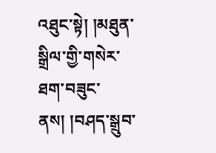འཐུང་སྟེ། །མཐུན་སྒྲིལ་གྱི་གསེར་ཐག་བཟུང་ནས། །བཤད་སྒྲུབ་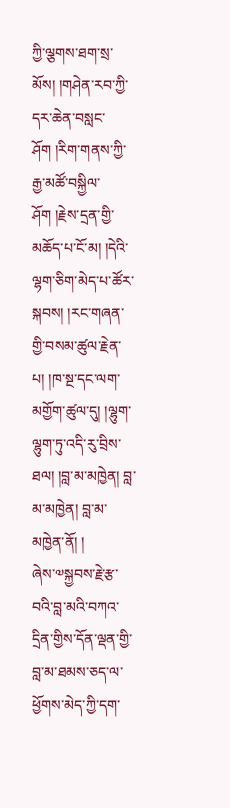ཀྱི་ལྕགས་ཐག་སྲ་མོས། །གཤེན་རབ་ཀྱི་དར་ཆེན་བསླང་ཤོག །རིག་གནས་ཀྱི་རྒྱ་མཚོ་བསྐྱིལ་ཤོག །རྗེས་དྲན་གྱི་མཆོད་པ་ངོ་མ། །དེའི་ལྷག་ཅིག་མེད་པ་ཚོར་སྐབས། །རང་གཞན་གྱི་བསམ་ཚུལ་རྗེན་པ། །ཁ་སྔ་དང་ལག་མགྱོག་ཚུལ་དུ། །ལྷུག་ལྷུག་ཏུ་འདི་རུ་བྲིས་ཐལ། །བླ་མ་མཁྱེན། བླ་མ་མཁྱེན། བླ་མ་མཁྱེན་ནོ། །
ཞེས་༧སྐྱབས་རྗེ་རྩ་བའི་བླ་མའི་བཀའ་དྲིན་གྱིས་དོན་ལྡན་གྱི་བླ་མ་ཐམས་ཅད་ལ་ཕྱོགས་མེད་ཀྱི་དག་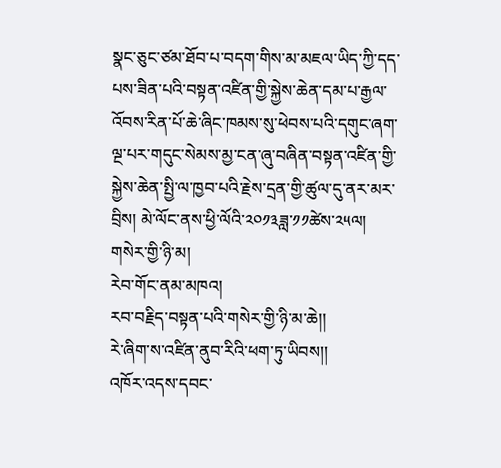སྣང་ཅུང་ཙམ་ཐོབ་པ་བདག་གིས་མ་མཇལ་ཡིད་ཀྱི་དད་པས་ཟིན་པའི་བསྟན་འཛིན་གྱི་སྐྱེས་ཆེན་དམ་པ་རྒྱལ་འོབས་རིན་པོ་ཆེ་ཞིང་ཁམས་སུ་ཕེབས་པའི་དགུང་ཞག་ལྔ་པར་གདུང་སེམས་མྱ་ངན་ཞུ་བཞིན་བསྟན་འཛིན་གྱི་སྐྱེས་ཆེན་སྤྱི་ལ་ཁྱབ་པའི་རྗེས་དྲན་གྱི་ཚུལ་དུ་ནར་མར་བྲིས། མེ་ལོང་ནས་ཕྱི་ལོའི་༢༠༡༣ཟླ་༡༡ཚེས་༢༥ལ།
གསེར་གྱི་ཉི་མ།
རེབ་གོང་ནམ་མཁའ།
རབ་བརྗིད་བསྟན་པའི་གསེར་གྱི་ཉི་མ་ཆེ།།
རེ་ཞིག་ས་འཛིན་ནུབ་རིའི་ཕག་ཏུ་ཡིབས།།
འཁོར་འདས་དབང་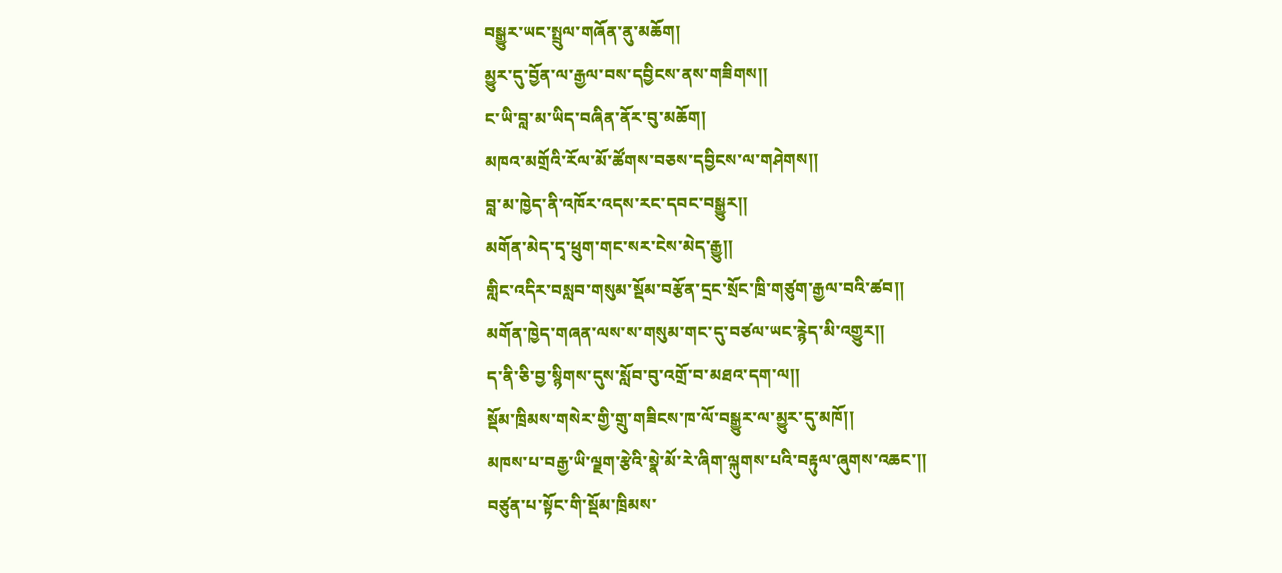བསྒྱུར་ཡང་སྤྲུལ་གཞོན་ནུ་མཆོག།
མྱུར་དུ་བྱོན་ལ་རྒྱལ་བས་དབྱིངས་ནས་གཟིགས།།
ང་ཡི་བླ་མ་ཡིད་བཞིན་ནོར་བུ་མཆོག།
མཁའ་མགྲོའི་རོལ་མོ་ཚོགས་བཅས་དབྱིངས་ལ་གཤེགས།།
བླ་མ་ཁྱེད་ནི་འཁོར་འདས་རང་དབང་བསྒྱུར།།
མགོན་མེད་དྭ་ཕྲུག་གང་སར་ངེས་མེད་རྒྱུ།།
གླིང་འདིར་བསླབ་གསུམ་སྡོམ་བརྩོན་དྲང་སྲོང་ཁྲི་གཙུག་རྒྱལ་བའི་ཚབ།།
མགོན་ཁྱེད་གཞན་ལས་ས་གསུམ་གང་དུ་བཙལ་ཡང་རྙེད་མི་འགྱུར།།
ད་ནི་ཅི་བྱ་སྙིགས་དུས་སློབ་བུ་འགྲོ་བ་མཐའ་དག་ལ།།
སྡོམ་ཁྲིམས་གསེར་གྱི་གྲུ་གཟིངས་ཁ་ལོ་བསྒྱུར་ལ་མྱུར་དུ་མཁོ།།
མཁས་པ་བརྒྱ་ཡི་ལྗག་རྩེའི་སྣེ་མོ་རེ་ཞིག་ལྐུགས་པའི་བརྟུལ་ཞུགས་འཆང་།།
བཙུན་པ་སྟོང་གི་སྡོམ་ཁྲིམས་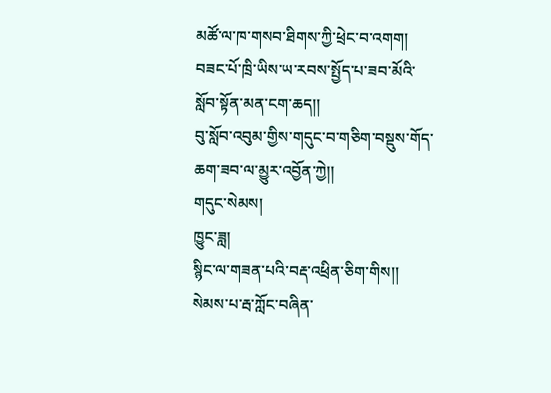མཚོ་ལ་ཁ་གསབ་ཐིགས་ཀྱི་ཕྲེང་བ་འགག།
བཟང་པོ་ཁྲི་ཡིས་ཡ་རབས་སྤྱོད་པ་ཟབ་མོའི་སློབ་སྟོན་མན་ངག་ཆད།།
བུ་སློབ་འབུམ་གྱིས་གདུང་བ་གཅིག་བསྡུས་གོད་ཆག་ཟབ་ལ་མྱུར་འབྱོན་ཀྱེ།།
གདུང་སེམས།
ཁྱུང་ཟླ།
སྙིང་ལ་གཟན་པའི་བརྡ་འཕྲིན་ཅིག་གིས།། སེམས་པ་རྦ་ཀློང་བཞིན་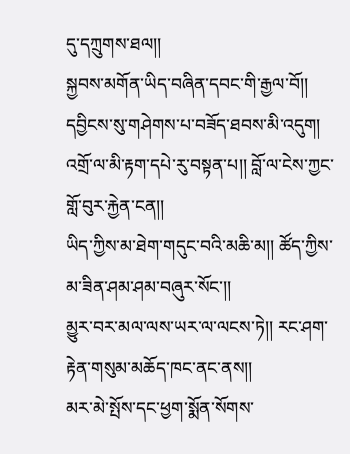དུ་དཀྲུགས་ཐལ།།
སྐྱབས་མགོན་ཡིད་བཞིན་དབང་གི་རྒྱལ་བོ།། དབྱིངས་སུ་གཤེགས་པ་བཟོད་ཐབས་མི་འདུག།
འགྲོ་ལ་མི་རྟག་དཔེ་རུ་བསྟན་པ།། བློ་ལ་ངེས་ཀྱང་གློ་བུར་རྐྱེན་ངན།།
ཡིད་ཀྱིས་མ་ཐེག་གདུང་བའི་མཆི་མ།། ཚོད་ཀྱིས་མ་ཟིན་ཤམ་ཤམ་བཞུར་སོང་།།
མྱུར་བར་མལ་ལས་ཡར་ལ་ལངས་ཏེ།། རང་ཤག་རྟེན་གསུམ་མཆོད་ཁང་ནང་ནས།།
མར་མེ་སྤོས་དང་ཕྱག་སྨོན་སོགས་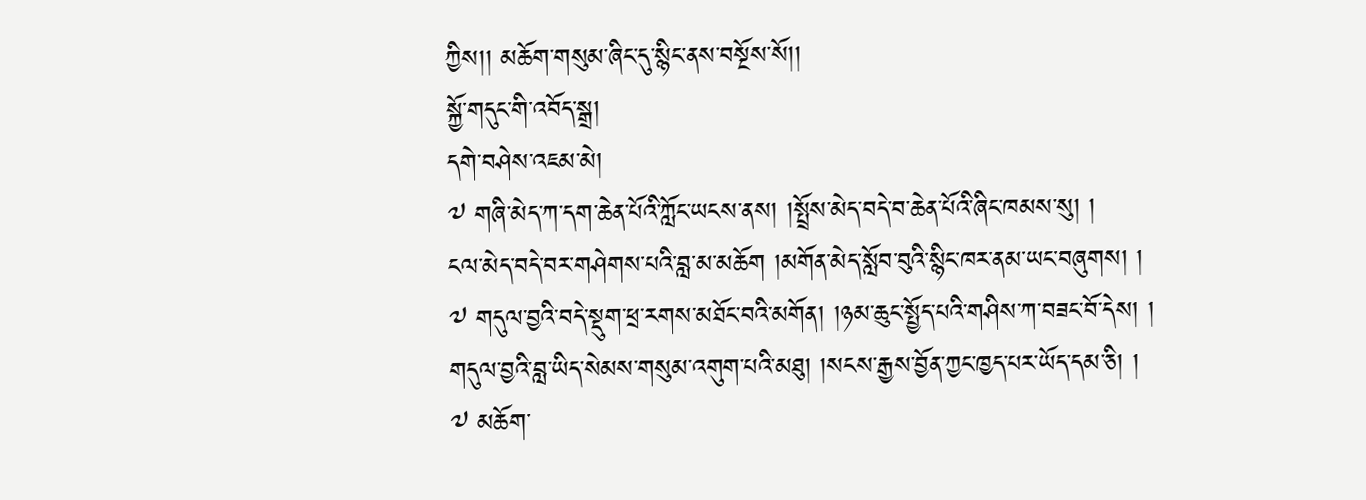ཀྱིས།། མཆོག་གསུམ་ཞིང་དུ་སྙིང་ནས་བསྔོས་སོ།།
སྐྱོ་གདུང་གི་འབོད་སྒྲ།
དགེ་བཤེས་འཇམ་མེ།
༧ གཞི་མེད་ཀ་དག་ཆེན་པོའི་ཀློང་ཡངས་ནས། །སྤྲོས་མེད་བདེ་བ་ཆེན་པོའི་ཞིང་ཁམས་སུ། །
ངལ་མེད་བདེ་བར་གཤེགས་པའི་བླ་མ་མཆོག །མགོན་མེད་སློབ་བུའི་སྙིང་ཁར་ནམ་ཡང་བཞུགས། །
༧ གདུལ་བྱའི་བདེ་སྡུག་ཕྲ་རགས་མཐོང་བའི་མགོན། །ཉམ་ཆུང་སྤྱོད་པའི་གཤིས་ཀ་བཟང་བོ་དེས། །
གདུལ་བྱའི་བླ་ཡིད་སེམས་གསུམ་འགུག་པའི་མཐུ། །སངས་རྒྱས་བྱོན་ཀྱང་ཁྱད་པར་ཡོད་དམ་ཅི། །
༧ མཆོག་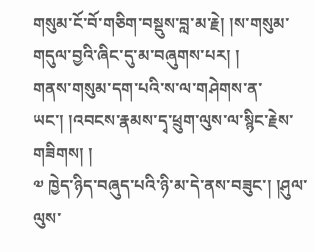གསུམ་ངོ་བོ་གཅིག་བསྡུས་བླ་མ་རྗེ། །ས་གསུམ་གདུལ་བྱའི་ཞིང་དུ་མ་བཞུགས་པར། །
གནས་གསུམ་དག་པའི་ས་ལ་གཤེགས་ན་ཡང་། །འབངས་རྣམས་དྭ་ཕྲུག་ལུས་ལ་སྙིང་རྗེས་གཟིགས། །
༧ ཁྱེད་ཉིད་བཞུད་པའི་ཉི་མ་དེ་ནས་བཟུང་། །ཤུལ་ལུས་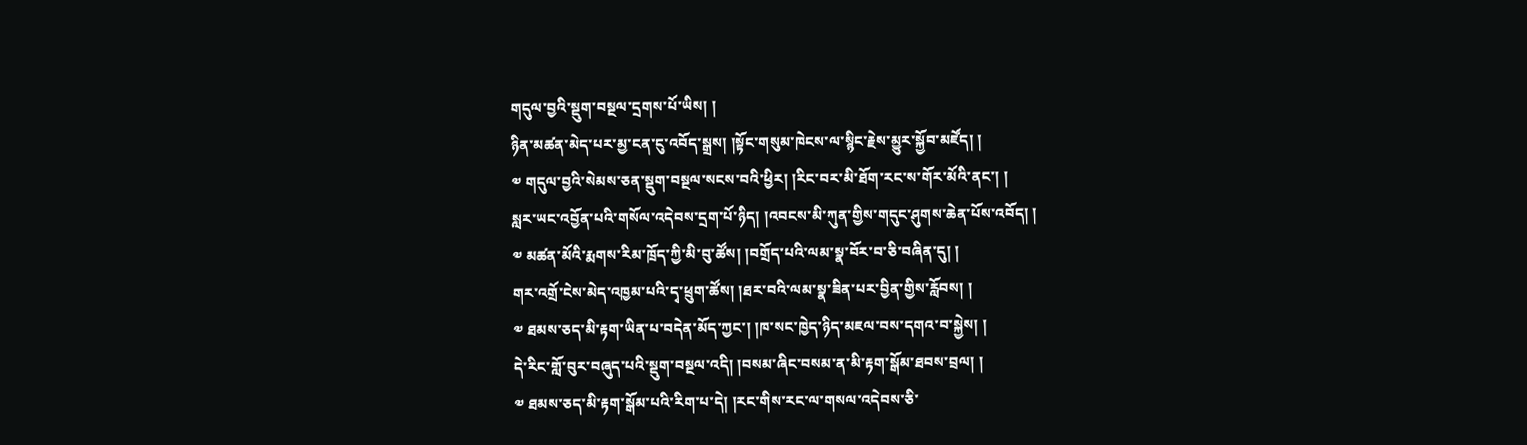གདུལ་བྱའི་སྡུག་བསྔལ་དྲགས་པོ་ཡིས། །
ཉིན་མཚན་མེད་པར་མྱ་ངན་ངུ་འབོད་སྒྲས། །སྟོང་གསུམ་ཁེངས་ལ་སྙིང་རྗེས་མྱུར་སྐྱོབ་མཛོད། །
༧ གདུལ་བྱའི་སེམས་ཅན་སྡུག་བསྔལ་སངས་བའི་ཕྱིར། །རིང་བར་མི་ཐོག་རང་ས་གོར་མོའི་ནང་། །
སླར་ཡང་འབྱོན་པའི་གསོལ་འདེབས་དྲག་པོ་ཉིད། །འབངས་མི་ཀུན་གྱིས་གདུང་ཤུགས་ཆེན་པོས་འབོད། །
༧ མཚན་མོའི་རྨགས་རིམ་ཁྲོད་ཀྱི་མི་བུ་ཚོས། །བགྲོད་པའི་ལམ་སྣ་བོར་བ་ཅི་བཞིན་དུ། །
གར་འགྲོ་ངེས་མེད་འཁྱམ་པའི་དྭ་ཕྲུག་ཚོས། །ཐར་བའི་ལམ་སྣ་ཟིན་པར་བྱིན་གྱིས་རློབས། །
༧ ཐམས་ཅད་མི་རྟག་ཡིན་པ་བདེན་མོད་ཀྱང་། །ཁ་སང་ཁྱེད་ཉིད་མཇལ་བས་དགའ་བ་སྐྱེས། །
དེ་རིང་གློ་བུར་བཞུད་པའི་སྡུག་བསྔལ་འདི། །བསམ་ཞིང་བསམ་ན་མི་རྟག་སྒོམ་ཐབས་བྲལ། །
༧ ཐམས་ཅད་མི་རྟག་སྒོམ་པའི་རིག་པ་དེ། །རང་གིས་རང་ལ་གསལ་འདེབས་ཅི་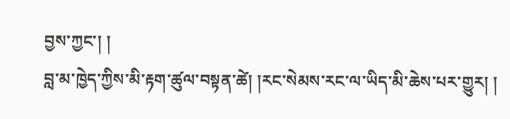བྱས་ཀྱང་། །
བླ་མ་ཁྱེད་ཀྱིས་མི་རྟག་ཚུལ་བསྟན་ཚེ། །རང་སེམས་རང་ལ་ཡིད་མི་ཆེས་པར་གྱུར། །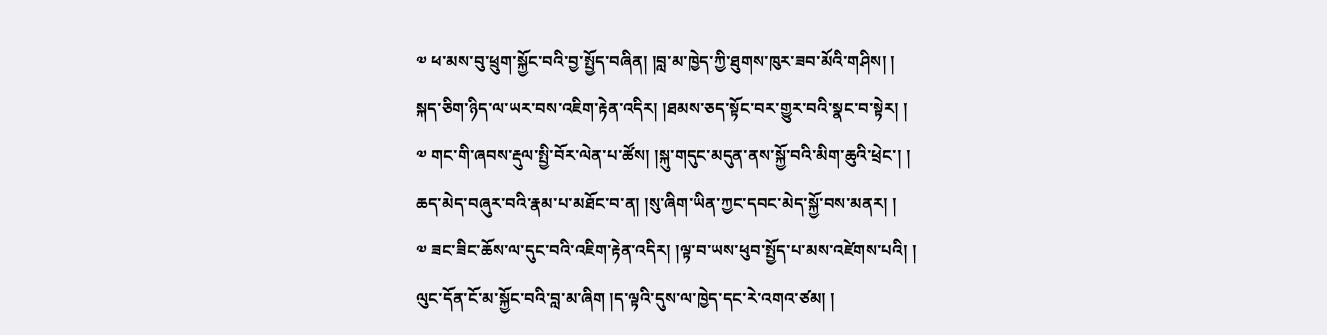༧ ཕ་མས་བུ་ཕྲུག་སྐྱོང་བའི་བྱ་སྤྱོད་བཞིན། །བླ་མ་ཁྱེད་ཀྱི་ཐུགས་ཁུར་ཟབ་མོའི་གཤིས། །
སྐད་ཅིག་ཉིད་ལ་ཡར་བས་འཇིག་རྟེན་འདིར། །ཐམས་ཅད་སྟོང་བར་གྱུར་བའི་སྣང་བ་སྟེར། །
༧ གང་གི་ཞབས་རྡུལ་སྤྱི་བོར་ལེན་པ་ཚོས། །སྐུ་གདུང་མདུན་ནས་སྐྱོ་བའི་མིག་ཆུའི་ཕྲེང་། །
ཆད་མེད་བཞུར་བའི་རྣམ་པ་མཐོང་བ་ན། །སུ་ཞིག་ཡིན་ཀྱང་དབང་མེད་སྐྱོ་བས་མནར། །
༧ ཟང་ཟིང་ཆོས་ལ་དུང་བའི་འཇིག་རྟེན་འདིར། །ལྟ་བ་ཡས་ཕུབ་སྤྱོད་པ་མས་འཛེགས་པའི། །
ལུང་དོན་ངོ་མ་སྐྱོང་བའི་བླ་མ་ཞིག །ད་ལྟའི་དུས་ལ་ཁྱེད་དང་རེ་འགའ་ཙམ། །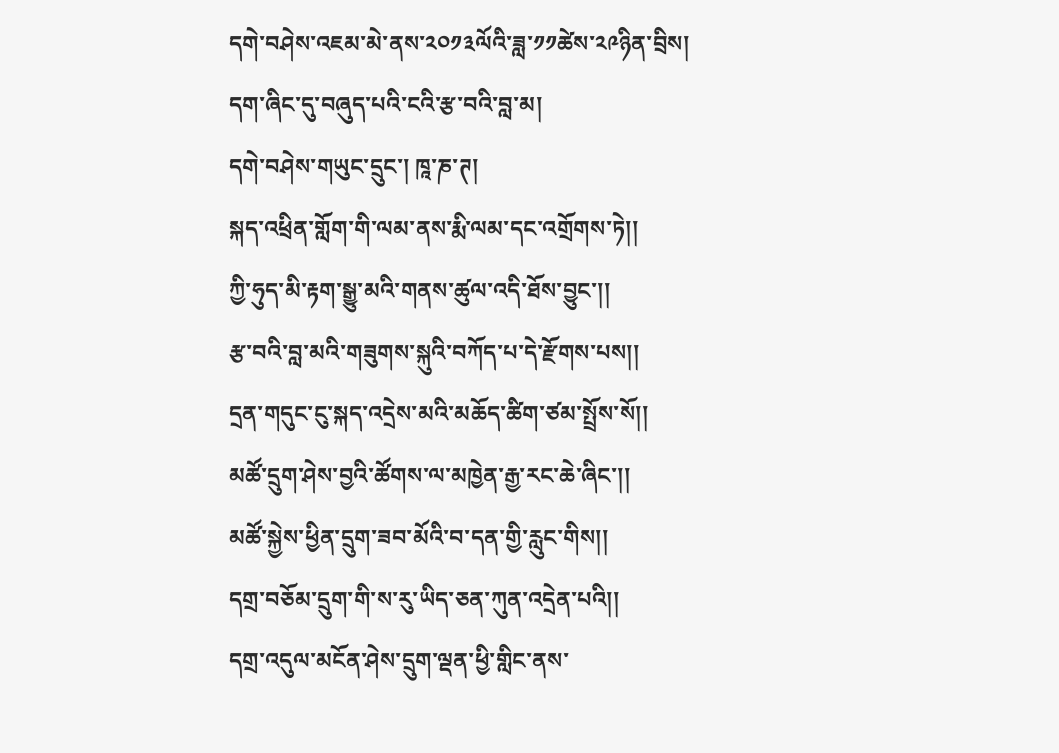དགེ་བཤེས་འཇམ་མེ་ནས་༢༠༡༣ལོའི་ཟླ་༡༡ཚེས་༢༩ཉིན་བྲིས།
དག་ཞིང་དུ་བཞུད་པའི་ངའི་རྩ་བའི་བླ་མ།
དགེ་བཤེས་གཡུང་དྲུང་། ཁཱ་ཎ་ཊ།
སྐད་འཕྲིན་གློག་གི་ལམ་ནས་རྨི་ལམ་དང་འགྲོགས་ཏེ།།
ཀྱི་ཧུད་མི་རྟག་སྒྱུ་མའི་གནས་ཚུལ་འདི་ཐོས་བྱུང་།།
རྩ་བའི་བླ་མའི་གཟུགས་སྐུའི་བཀོད་པ་དེ་རྫོགས་པས།།
དྲན་གདུང་ངུ་སྐད་འདྲེས་མའི་མཆོད་ཚིག་ཙམ་སྤྲོས་སོ།།
མཚོ་དྲུག་ཤེས་བྱའི་ཚོགས་ལ་མཁྱེན་རྒྱ་རང་ཆེ་ཞིང་།།
མཚོ་སྐྱེས་ཕྱིན་དྲུག་ཟབ་མོའི་བ་དན་གྱི་རླུང་གིས།།
དགྲ་བཅོམ་དྲུག་གི་ས་རུ་ཡིད་ཅན་ཀུན་འདྲེན་པའི།།
དགྲ་འདུལ་མངོན་ཤེས་དྲུག་ལྡན་ཕྱི་གླིང་ནས་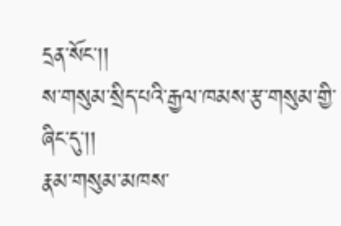དྲན་སོང་།།
ས་གསུམ་སྲིད་པའི་རྒྱལ་ཁམས་རྩ་གསུམ་གྱི་ཞིང་དུ་།།
རྣམ་གསུམ་མཁས་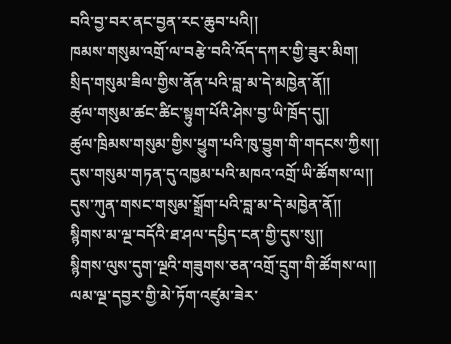བའི་བྱ་བར་ནང་བྱན་རང་ཆུབ་པའི།།
ཁམས་གསུམ་འགྲོ་ལ་བརྩེ་བའི་འོད་དཀར་གྱི་ཟུར་མིག།
སྲིད་གསུམ་ཟིལ་གྱིས་ནོན་པའི་བླ་མ་དེ་མཁྱེན་ནོ།།
ཚུལ་གསུམ་ཚང་ཚིང་སྟུག་པོའི་ཤེས་བྱ་ཡི་ཁྲོད་དུ།།
ཚུལ་ཁྲིམས་གསུམ་གྱིས་ཕྱུག་པའི་ཁུ་བྱུག་གི་གདངས་ཀྱིས།།
དུས་གསུམ་གཏན་དུ་འཁྱམ་པའི་མཁའ་འགྲོ་ཡི་ཚོགས་ལ།།
དུས་ཀུན་གསང་གསུམ་སྒྲོག་པའི་བླ་མ་དེ་མཁྱེན་ནོ།།
སྙིགས་མ་ལྔ་བདོའི་ཐ་ཤལ་དཔྱིད་ངན་གྱི་དུས་སུ།།
སྙིགས་ལུས་དུག་ལྔའི་གཟུགས་ཅན་འགྲོ་དྲུག་གི་ཚོགས་ལ།།
ལམ་ལྔ་དབྱར་གྱི་མེ་ཏོག་འཛུམ་ཟེར་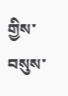གྱིས་བསུས་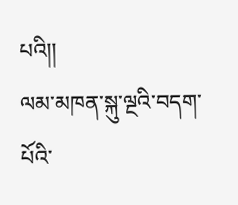པའི།།
ལམ་མཁན་སྐུ་ལྔའི་བདག་པོའི་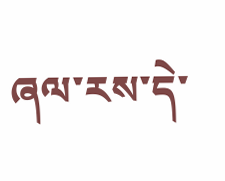ཞལ་རས་དེ་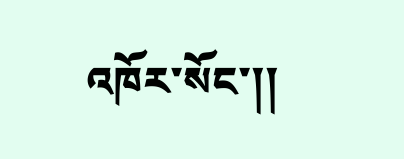འཁོར་སོང་།།